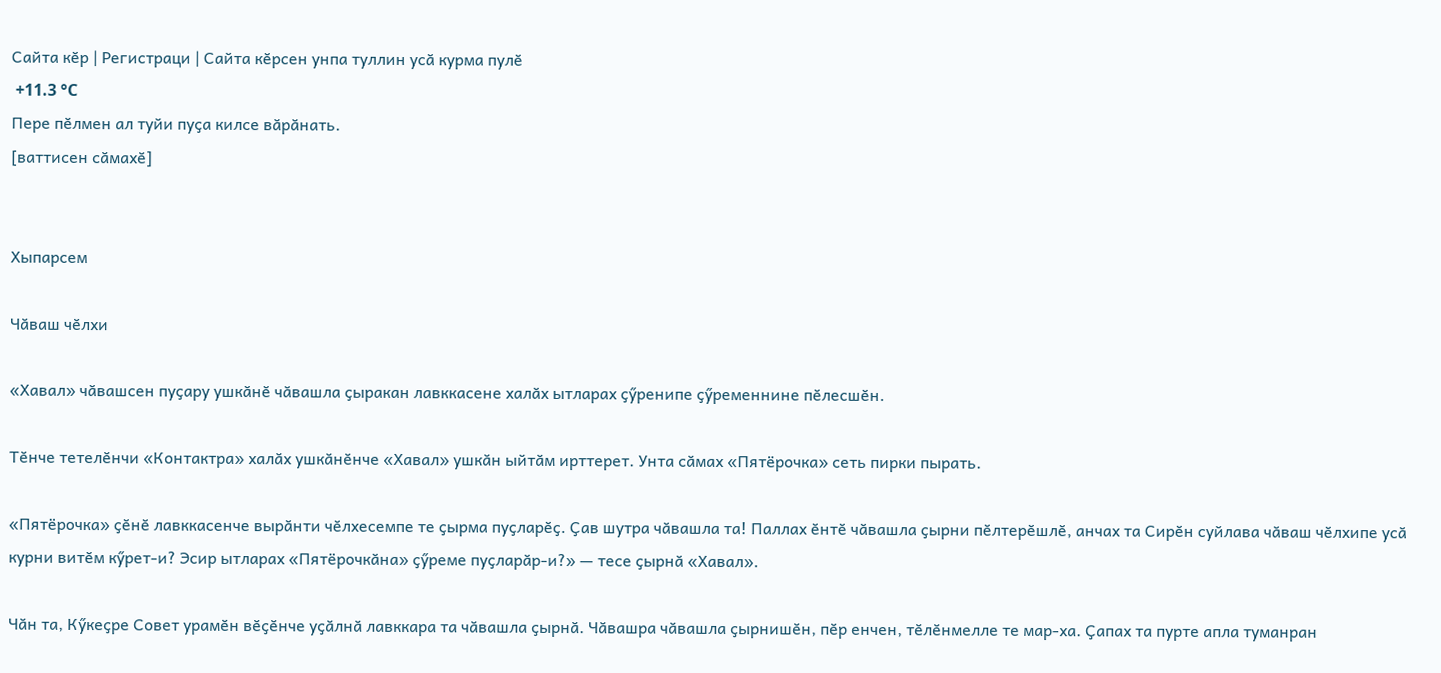Сайта кӗр | Регистраци | Сайта кӗрсен унпа туллин усӑ курма пулӗ
 +11.3 °C
Пере пӗлмен ал туйи пуҫа килсе вӑрӑнать.
[ваттисен сӑмахӗ]


Хыпарсем

Чӑваш чӗлхи

«Хавал» чӑвашсен пуҫару ушкӑнӗ чӑвашла ҫыракан лавккасене халӑх ытларах ҫӳренипе ҫӳременнине пӗлесшӗн.

Тӗнче тетелӗнчи «Контактра» халӑх ушкӑнӗнче «Хавал» ушкӑн ыйтӑм ирттерет. Унта сӑмах «Пятёрочка» сеть пирки пырать.

«Пятёрочка» ҫӗнӗ лавккасенче вырӑнти чӗлхесемпе те ҫырма пуҫларӗҫ. Ҫав шутра чӑвашла та! Паллах ӗнтӗ чӑвашла ҫырни пӗлтерӗшлӗ, анчах та Сирӗн суйлава чӑваш чӗлхипе усӑ курни витӗм кӳрет-и? Эсир ытларах «Пятёрочкӑна» ҫӳреме пуҫларӑр-и?» — тесе ҫырнӑ «Хавал».

Чӑн та, Кӳкеҫре Совет урамӗн вӗҫӗнче уҫӑлнӑ лавккара та чӑвашла ҫырнӑ. Чӑвашра чӑвашла ҫырнишӗн, пӗр енчен, тӗлӗнмелле те мар-ха. Ҫапах та пурте апла туманран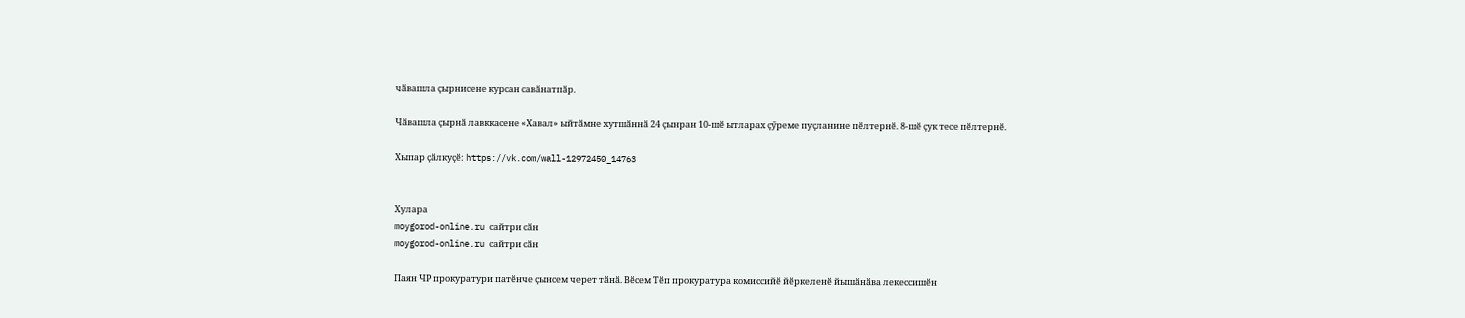чӑвашла ҫырнисене курсан савӑнатпӑр.

Чӑвашла ҫырнӑ лавккасене «Хавал» ыйтӑмне хутшӑннӑ 24 ҫынран 10-шӗ ытларах ҫӳреме пуҫланине пӗлтернӗ. 8-шӗ ҫук тесе пӗлтернӗ.

Хыпар ҫӑлкуҫӗ: https://vk.com/wall-12972450_14763


Хулара
moygorod-online.ru сайтри сӑн
moygorod-online.ru сайтри сӑн

Паян ЧР прокуратури патӗнче ҫынсем черет тӑнӑ. Вӗсем Тӗп прокуратура комиссийӗ йӗркеленӗ йышӑнӑва лекессишӗн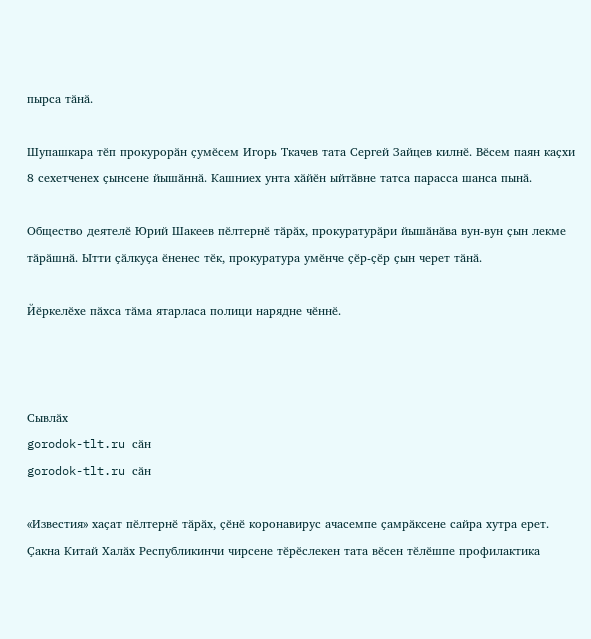пырса тӑнӑ.

Шупашкара тӗп прокурорӑн ҫумӗсем Игорь Ткачев тата Сергей Зайцев килнӗ. Вӗсем паян каҫхи 8 сехетченех ҫынсене йышӑннӑ. Кашниех унта хӑйӗн ыйтӑвне татса парасса шанса пынӑ.

Общество деятелӗ Юрий Шакеев пӗлтернӗ тӑрӑх, прокуратурӑри йышӑнӑва вун-вун ҫын лекме тӑрӑшнӑ. Ытти ҫӑлкуҫа ӗненес тӗк, прокуратура умӗнче ҫӗр-ҫӗр ҫын черет тӑнӑ.

Йӗркелӗхе пӑхса тӑма ятарласа полици нарядне чӗннӗ.



Сывлӑх
gorodok-tlt.ru сӑн
gorodok-tlt.ru сӑн

«Известия» хаҫат пӗлтернӗ тӑрӑх, ҫӗнӗ коронавирус ачасемпе ҫамрӑксене сайра хутра ерет. Ҫакна Китай Халӑх Республикинчи чирсене тӗрӗслекен тата вӗсен тӗлӗшпе профилактика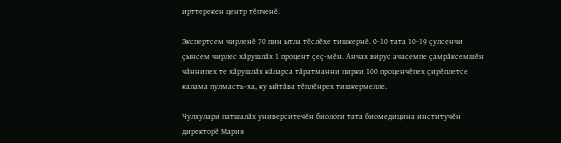ирттерекен центр тӗпченӗ.

Экспертсем чирленӗ 70 пин ытла тӗслӗхе тишкернӗ. 0-10 тата 10-19 ҫулсенчи ҫынсем чирлес хӑрушлӑх 1 процент ҫеҫ-мӗн. Анчах вирус ачасемпе ҫамрӑксемшӗн чӑннипех те хӑрушлӑх кӑларса тӑратманни пирки 100 проценчӗпех ҫирӗплетсе калама пулмасть-ха, ку ыйтӑва тӗплӗнрех тишкермелле.

Чулхулари патшалӑх университечӗн биологи тата биомедицина институчӗн директорӗ Мария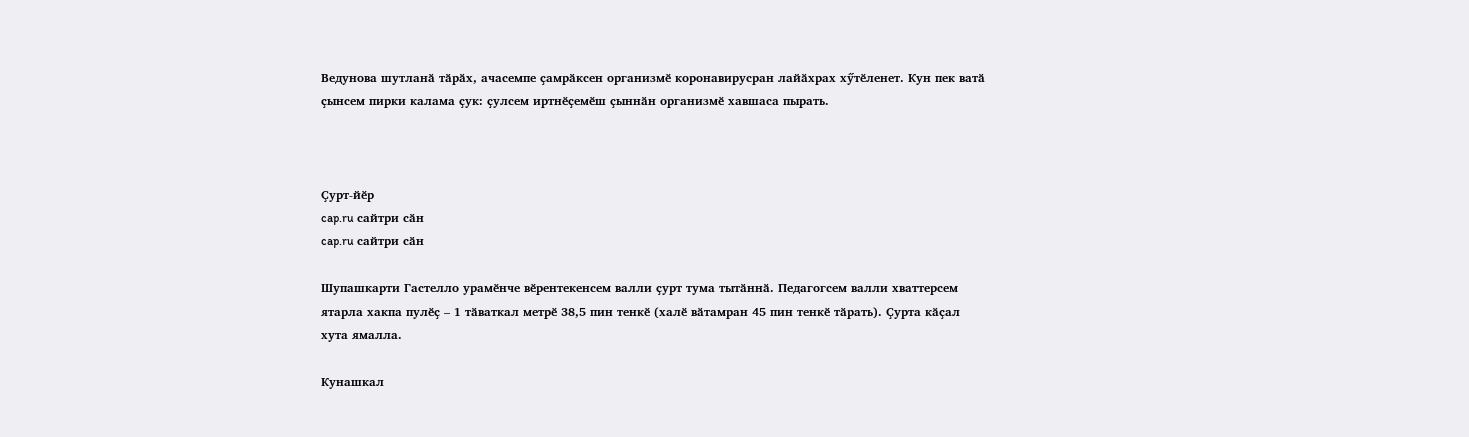Ведунова шутланӑ тӑрӑх, ачасемпе ҫамрӑксен организмӗ коронавирусран лайӑхрах хӳтӗленет. Кун пек ватӑ ҫынсем пирки калама ҫук: ҫулсем иртнӗҫемӗш ҫыннӑн организмӗ хавшаса пырать.



Ҫурт-йӗр
cap.ru сайтри сӑн
cap.ru сайтри сӑн

Шупашкарти Гастелло урамӗнче вӗрентекенсем валли ҫурт тума тытӑннӑ. Педагогсем валли хваттерсем ятарла хакпа пулӗҫ – 1 тӑваткал метрӗ 38,5 пин тенкӗ (халӗ вӑтамран 45 пин тенкӗ тӑрать). Ҫурта кӑҫал хута ямалла.

Кунашкал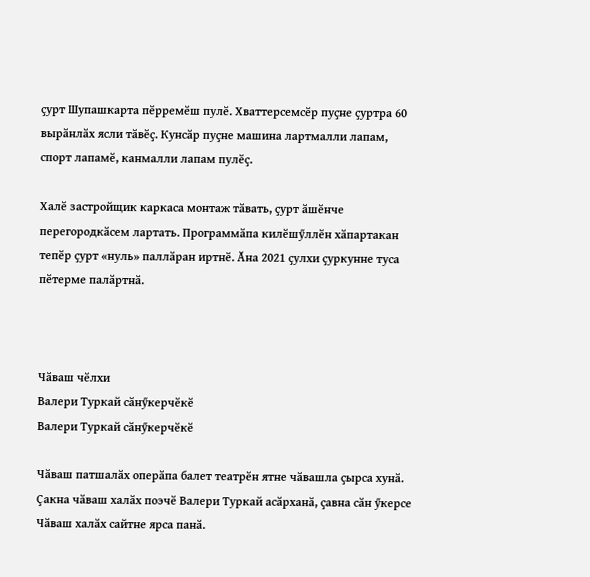ҫурт Шупашкарта пӗрремӗш пулӗ. Хваттерсемсӗр пуҫне ҫуртра 60 вырӑнлӑх ясли тӑвӗҫ. Кунсӑр пуҫне машина лартмалли лапам, спорт лапамӗ, канмалли лапам пулӗҫ.

Халӗ застройщик каркаса монтаж тӑвать, ҫурт ӑшӗнче перегородкӑсем лартать. Программӑпа килӗшӳллӗн хӑпартакан тепӗр ҫурт «нуль» паллӑран иртнӗ. Ӑна 2021 ҫулхи ҫуркунне туса пӗтерме палӑртнӑ.



Чӑваш чӗлхи
Валери Туркай сӑнӳкерчӗкӗ
Валери Туркай сӑнӳкерчӗкӗ

Чӑваш патшалӑх оперӑпа балет театрӗн ятне чӑвашла ҫырса хунӑ. Ҫакна чӑваш халӑх поэчӗ Валери Туркай асӑрханӑ, ҫавна сӑн ӳкерсе Чӑваш халӑх сайтне ярса панӑ.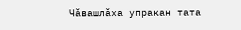Чӑвашлӑха упракан тата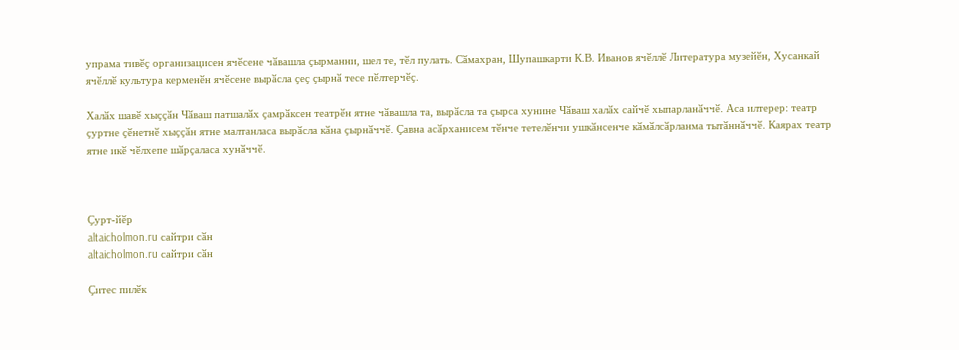упрама тивӗҫ организацисен ячӗсене чӑвашла ҫырманни, шел те, тӗл пулать. Сӑмахран, Шупашкарти К.В. Иванов ячӗллӗ Литература музейӗн, Хусанкай ячӗллӗ культура керменӗн ячӗсене вырӑсла ҫеҫ ҫырнӑ тесе пӗлтерчӗҫ.

Халӑх шавӗ хыҫҫӑн Чӑваш патшалӑх ҫамрӑксен театрӗн ятне чӑвашла та, вырӑсла та ҫырса хунине Чӑваш халӑх сайчӗ хыпарланӑччӗ. Аса илтерер: театр ҫуртне ҫӗнетнӗ хыҫҫӑн ятне малтанласа вырӑсла кӑна ҫырнӑччӗ. Ҫавна асӑрханисем тӗнче тетелӗнчи ушкӑнсенче кӑмӑлсӑрланма тытӑннӑччӗ. Каярах театр ятне икӗ чӗлхепе шӑрҫаласа хунӑччӗ.



Ҫурт-йӗр
altaicholmon.ru сайтри сӑн
altaicholmon.ru сайтри сӑн

Ҫитес пилӗк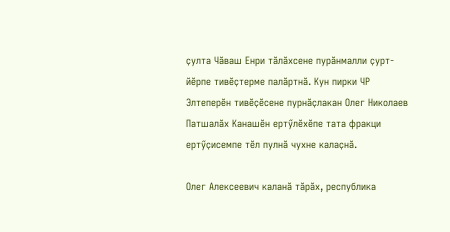ҫулта Чӑваш Енри тӑлӑхсене пурӑнмалли ҫурт-йӗрпе тивӗҫтерме палӑртнӑ. Кун пирки ЧР Элтеперӗн тивӗҫӗсене пурнӑҫлакан Олег Николаев Патшалӑх Канашӗн ертӳлӗхӗпе тата фракци ертӳҫисемпе тӗл пулнӑ чухне калаҫнӑ.

Олег Алексеевич каланӑ тӑрӑх, республика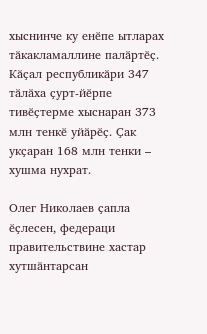хыснинче ку енӗпе ытларах тӑкакламаллине палӑртӗҫ. Кӑҫал республикӑри 347 тӑлӑха ҫурт-йӗрпе тивӗҫтерме хыснаран 373 млн тенкӗ уйӑрӗҫ. Ҫак укҫаран 168 млн тенки – хушма нухрат.

Олег Николаев ҫапла ӗҫлесен, федераци правительствине хастар хутшӑнтарсан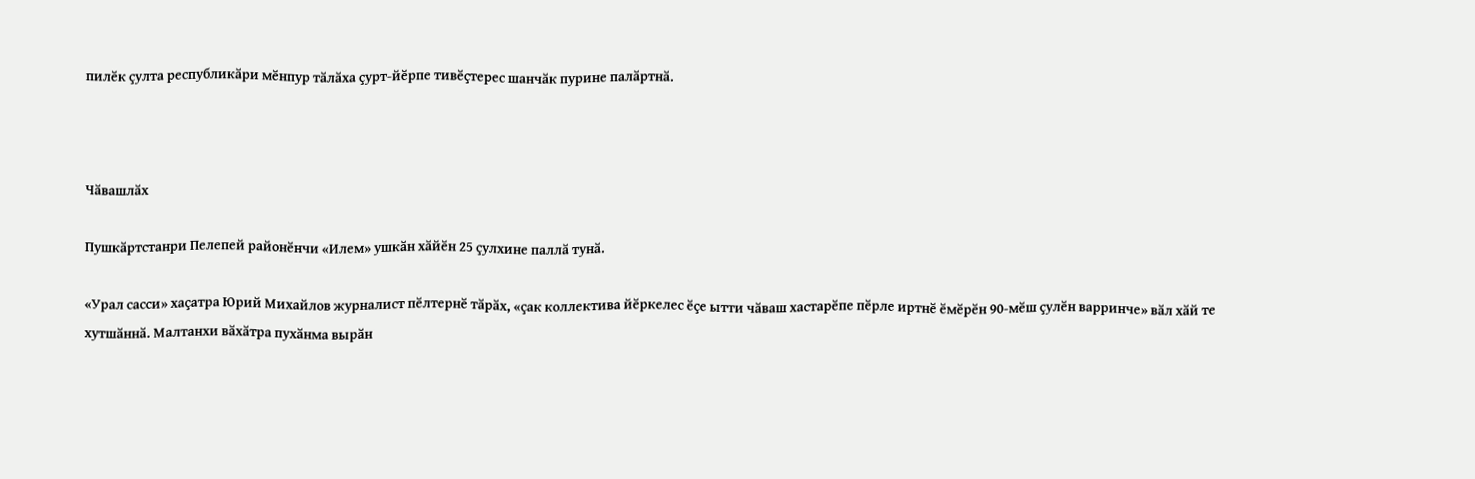пилӗк ҫулта республикӑри мӗнпур тӑлӑха ҫурт-йӗрпе тивӗҫтерес шанчӑк пурине палӑртнӑ.



Чӑвашлӑх

Пушкӑртстанри Пелепей районӗнчи «Илем» ушкӑн хӑйӗн 25 ҫулхине паллӑ тунӑ.

«Урал сасси» хаҫатра Юрий Михайлов журналист пӗлтернӗ тӑрӑх, «ҫак коллектива йӗркелес ӗҫе ытти чӑваш хастарӗпе пӗрле иртнӗ ӗмӗрӗн 90-мӗш ҫулӗн варринче» вӑл хӑй те хутшӑннӑ. Малтанхи вӑхӑтра пухӑнма вырӑн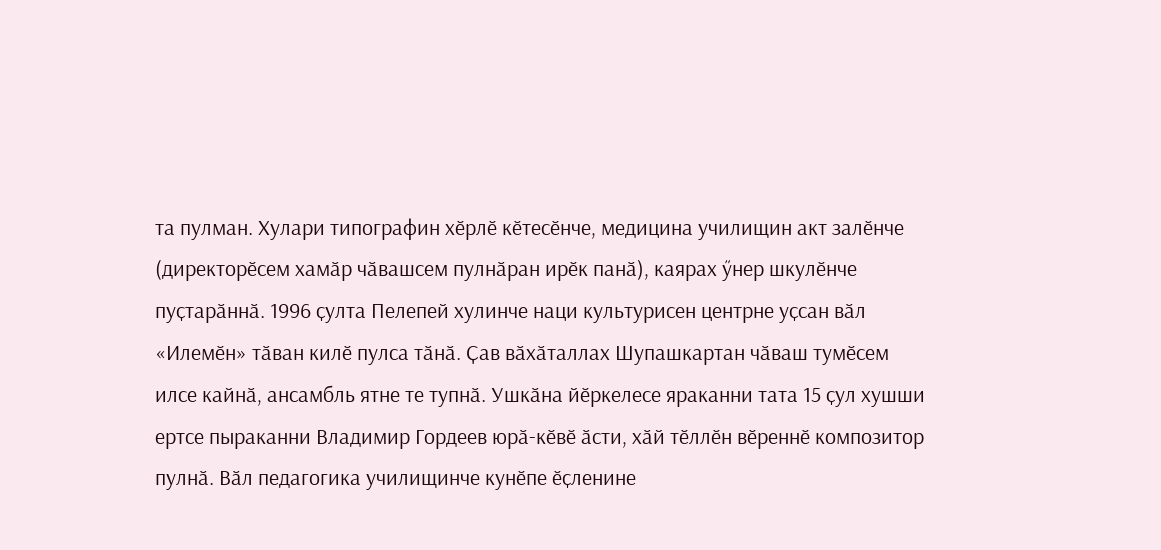та пулман. Хулари типографин хӗрлӗ кӗтесӗнче, медицина училищин акт залӗнче (директорӗсем хамӑр чӑвашсем пулнӑран ирӗк панӑ), каярах ӳнер шкулӗнче пуҫтарӑннӑ. 1996 ҫулта Пелепей хулинче наци культурисен центрне уҫсан вӑл «Илемӗн» тӑван килӗ пулса тӑнӑ. Ҫав вӑхӑталлах Шупашкартан чӑваш тумӗсем илсе кайнӑ, ансамбль ятне те тупнӑ. Ушкӑна йӗркелесе яраканни тата 15 ҫул хушши ертсе пыраканни Владимир Гордеев юрӑ-кӗвӗ ӑсти, хӑй тӗллӗн вӗреннӗ композитор пулнӑ. Вӑл педагогика училищинче кунӗпе ӗҫленине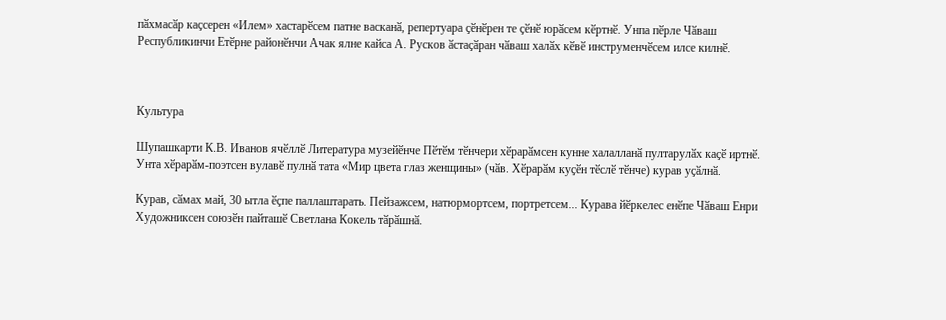пӑхмасӑр каҫсерен «Илем» хастарӗсем патне васканӑ, репертуара ҫӗнӗрен те ҫӗнӗ юрӑсем кӗртнӗ. Унпа пӗрле Чӑваш Республикинчи Етӗрне районӗнчи Ачак ялне кайса А. Русков ӑстаҫӑран чӑваш халӑх кӗвӗ инструменчӗсем илсе килнӗ.



Культура

Шупашкарти К.В. Иванов ячӗллӗ Литература музейӗнче Пӗтӗм тӗнчери хӗрарӑмсен кунне халалланӑ пултарулӑх каҫӗ иртнӗ. Унта хӗрарӑм-поэтсен вулавӗ пулнӑ тата «Мир цвета глаз женщины» (чӑв. Хӗрарӑм куҫӗн тӗслӗ тӗнче) курав уҫӑлнӑ.

Курав, сӑмах май, 30 ытла ӗҫпе паллаштарать. Пейзажсем, натюрмортсем, портретсем... Курава йӗркелес енӗпе Чӑваш Енри Художниксен союзӗн пайташӗ Светлана Кокель тӑрӑшнӑ.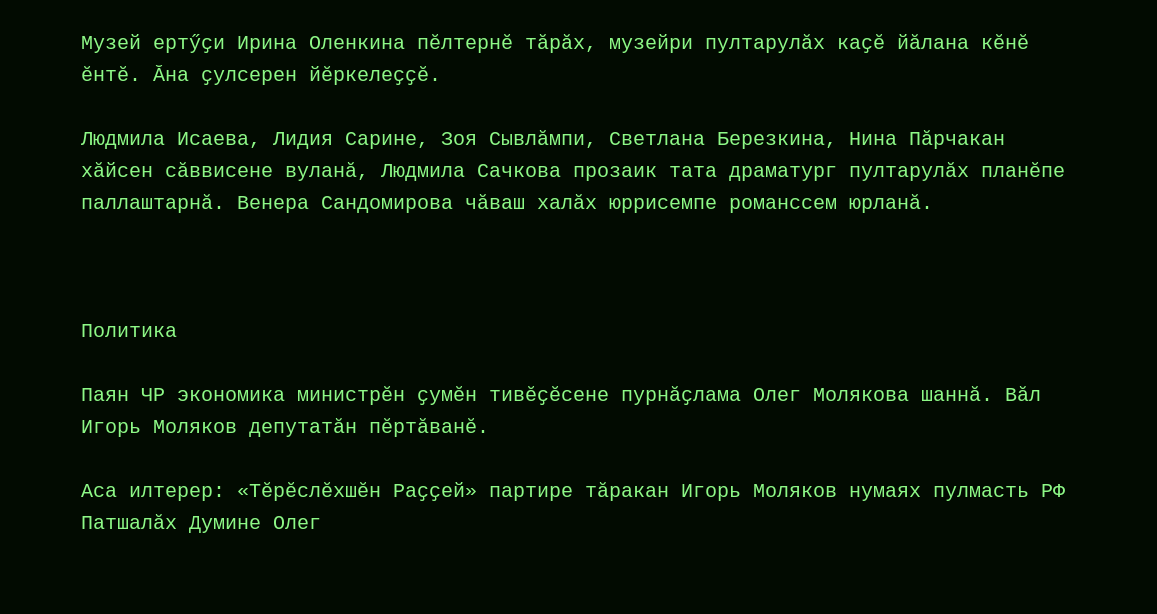Музей ертӳҫи Ирина Оленкина пӗлтернӗ тӑрӑх, музейри пултарулӑх каҫӗ йӑлана кӗнӗ ӗнтӗ. Ӑна ҫулсерен йӗркелеҫҫӗ.

Людмила Исаева, Лидия Сарине, Зоя Сывлӑмпи, Светлана Березкина, Нина Пӑрчакан хӑйсен сӑввисене вуланӑ, Людмила Сачкова прозаик тата драматург пултарулӑх планӗпе паллаштарнӑ. Венера Сандомирова чӑваш халӑх юррисемпе романссем юрланӑ.



Политика

Паян ЧР экономика министрӗн ҫумӗн тивӗҫӗсене пурнӑҫлама Олег Молякова шаннӑ. Вӑл Игорь Моляков депутатӑн пӗртӑванӗ.

Аса илтерер: «Тӗрӗслӗхшӗн Раҫҫей» партире тӑракан Игорь Моляков нумаях пулмасть РФ Патшалӑх Думине Олег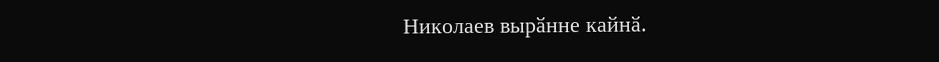Николаев вырӑнне кайнӑ.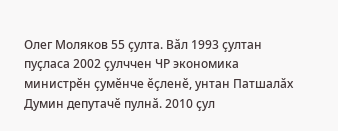Олег Моляков 55 ҫулта. Вӑл 1993 ҫултан пуҫласа 2002 ҫулччен ЧР экономика министрӗн ҫумӗнче ӗҫленӗ, унтан Патшалӑх Думин депутачӗ пулнӑ. 2010 ҫул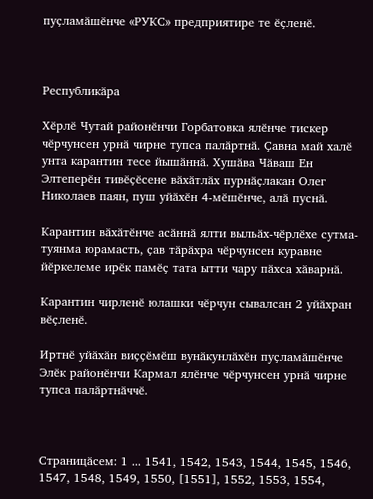пуҫламӑшӗнче «РУКС» предприятире те ӗҫленӗ.



Республикӑра

Хӗрлӗ Чутай районӗнчи Горбатовка ялӗнче тискер чӗрчунсен урнӑ чирне тупса палӑртнӑ. Ҫавна май халӗ унта карантин тесе йышӑннӑ. Хушӑва Чӑваш Ен Элтеперӗн тивӗҫӗсене вӑхӑтлӑх пурнӑҫлакан Олег Николаев паян, пуш уйӑхӗн 4-мӗшӗнче, алӑ пуснӑ.

Карантин вӑхӑтӗнче асӑннӑ ялти выльӑх-чӗрлӗхе сутма-туянма юрамасть, ҫав тӑрӑхра чӗрчунсен куравне йӗркелеме ирӗк памӗҫ тата ытти чару пӑхса хӑварнӑ.

Карантин чирленӗ юлашки чӗрчун сывалсан 2 уйӑхран вӗҫленӗ.

Иртнӗ уйӑхӑн виҫҫӗмӗш вунӑкунлӑхӗн пуҫламӑшӗнче Элӗк районӗнчи Кармал ялӗнче чӗрчунсен урнӑ чирне тупса палӑртнӑччӗ.



Страницӑсем: 1 ... 1541, 1542, 1543, 1544, 1545, 1546, 1547, 1548, 1549, 1550, [1551], 1552, 1553, 1554,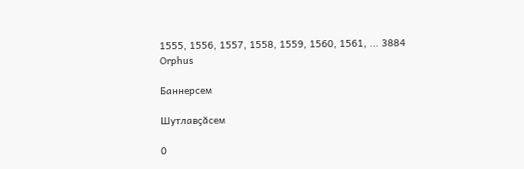1555, 1556, 1557, 1558, 1559, 1560, 1561, ... 3884
Orphus

Баннерсем

Шутлавҫӑсем

0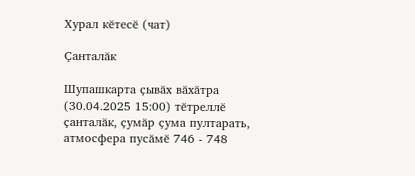Хурал кӗтесӗ (чат)

Ҫанталӑк

Шупашкарта ҫывӑх вӑхӑтра (30.04.2025 15:00) тӗтреллӗ ҫанталӑк, ҫумӑр ҫума пултарать, атмосфера пусӑмӗ 746 - 748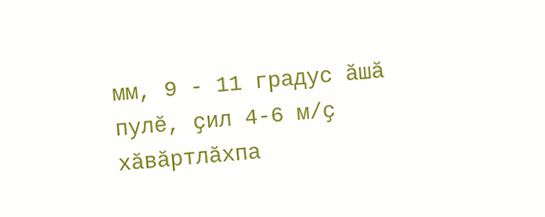мм, 9 - 11 градус ӑшӑ пулӗ, ҫил 4-6 м/ҫ хӑвӑртлӑхпа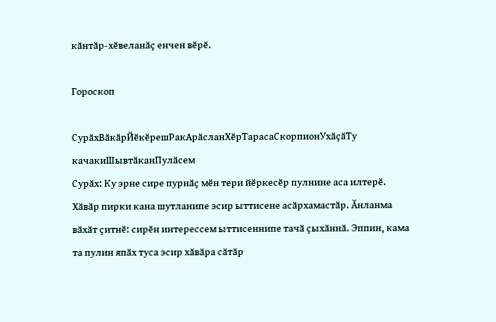кӑнтӑр-хӗвеланӑҫ енчен вӗрӗ.

Гороскоп

СурӑхВӑкӑрЙӗкӗрешРакАрӑсланХӗрТарасаСкорпионУхӑҫӑТу качакиШывтӑканПулӑсем
Сурӑх: Ку эрне сире пурнӑҫ мӗн тери йӗркесӗр пулнине аса илтерӗ. Хӑвӑр пирки кана шутланипе эсир ыттисене асӑрхамастӑр. Ӑнланма вӑхӑт ҫитнӗ: сирӗн интерессем ыттисеннипе тачӑ ҫыхӑннӑ. Эппин, кама та пулин япӑх туса эсир хӑвӑра сӑтӑр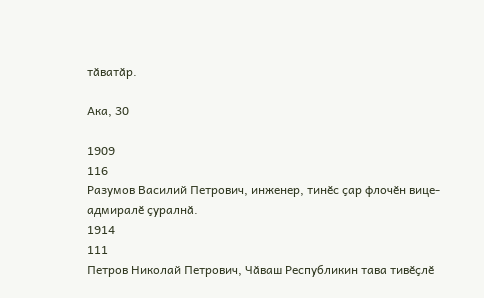тӑватӑр.

Ака, 30

1909
116
Разумов Василий Петрович, инженер, тинӗс ҫар флочӗн вице-адмиралӗ ҫуралнӑ.
1914
111
Петров Николай Петрович, Чӑваш Республикин тава тивӗҫлӗ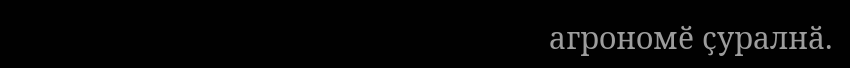агрономӗ ҫуралнӑ.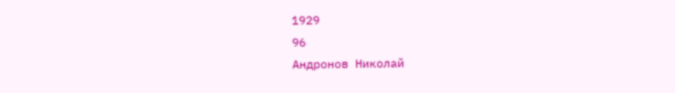1929
96
Андронов Николай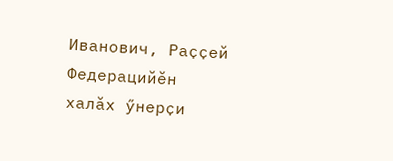Иванович, Раҫҫей Федерацийӗн халӑх ӳнерҫи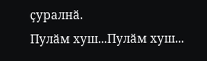ҫуралнӑ.
Пулӑм хуш...Пулӑм хуш...